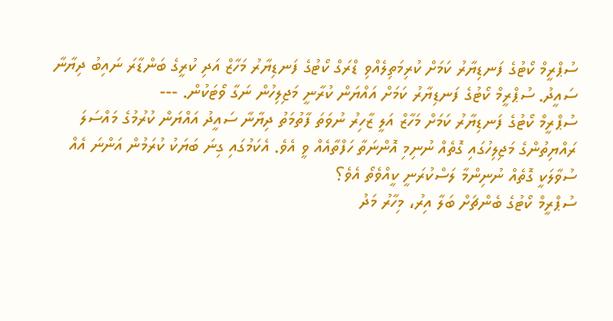ސުޕްރީމް ކޯޓުގެ ފަނޑިޔާރު ކަމަށް ކުރިމަތިލެއްވި ޑްރަގް ކޯޓުގެ ފަނޑިޔާރު މަހާޒް އަދި ކުރީގެ ބަންޑާރަ ނައިބު ދިޔާނާ ސައީދު. ސުޕްރީމް ކޯޓުގެ ފަނޑިޔާރު ކަމަށް އައްޔަން ކުރާނީ މަޖިލިހުން ނަގާ ވޯޓަކުން. ---
ސުޕްރީމް ކޯޓުގެ ފަނޑިޔާރު ކަމަށް މަހާޒް އަލީ ޒާހިރު ނުވަތަ ފާތުމަތު ދިޔާނާ ސައީދު އައްޔަން ކުރުމުގެ މައްސަލަ ރައްޔިތުންގެ މަޖިލިހުގައި ގޮތެއް ނުނިމި އޮންނަތާ ހަފްތާއެއް ވީ އެވެ. އެކަމުގައި ގިނަ ބަޔަކު ކުރަމުން އަންނަ އެއް ސުވާލަކީ ގޮތެއް ނުނިންމާ ލަސްކުރަނީ ކީއްވެތޯ އެވެ؟
ސުޕްރީމް ކޯޓުގެ ބެންޗަށް ބަލާ އިރު، މިހާރު މަދު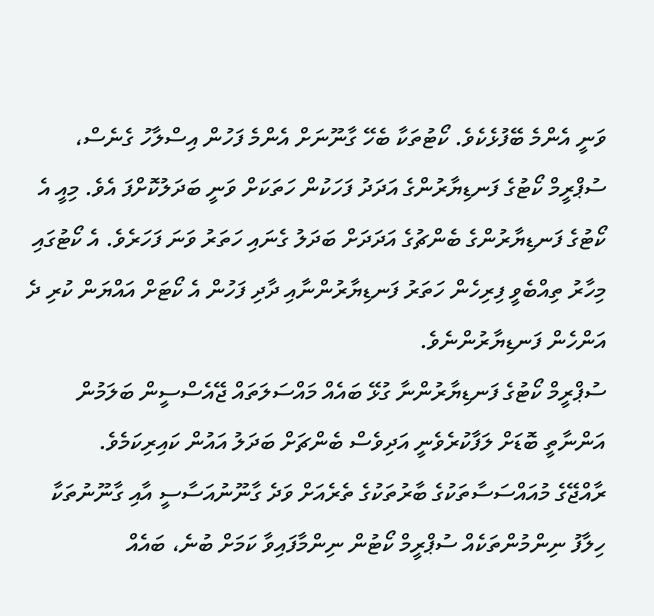ވަނީ އެންމެ ބޭފުޅެކެވެ. ކޯޓުތަކާ ބެހޭ ގާނޫނަށް އެންމެ ފަހުން އިސްލާހު ގެނެސް، ސުޕްރީމް ކޯޓުގެ ފަނޑިޔާރުންގެ އަދަދު ފަހަކުން ހަތަކަށް ވަނީ ބަދަލުކޮށްފަ އެވެ. މިއީ އެ ކޯޓުގެ ފަނޑިޔާރުންގެ ބެންޗުގެ އަދަދަށް ބަދަލު ގެނައި ހަތަރު ވަނަ ފަހަރެވެ. އެ ކޯޓުގައި މިހާރު ތިއްބެވީ ފިރިހެން ހަތަރު ފަނޑިޔާރުންނާއި ދާދި ފަހުން އެ ކޯޓަށް އައްޔަން ކުރި ދެ އަންހެން ފަނޑިޔާރުންނެވެ.
ސުޕްރީމް ކޯޓުގެ ފަނޑިޔާރުންނާ ގުޅޭ ބައެއް މައްސަލަތައް ޖޭއެސްސީން ބަލަމުން އަންނާތީ ބޮޑަށް ލަފާކުރެވެނީ އަދިވެސް ބެންޗަށް ބަދަލު އައުން ކައިރިކަމެވެ.
ރާއްޖޭގެ މުއައްސަސާތަކުގެ ބާރުތަކުގެ ތެރެއަށް ވަދެ ގާނޫނުއަސާސީ އާއި ގާނޫނުތަކާ ހިލާފު ނިންމުންތަކެއް ސުޕްރީމް ކޯޓުން ނިންމާފައިވާ ކަމަށް ބުނެ، ބައެއް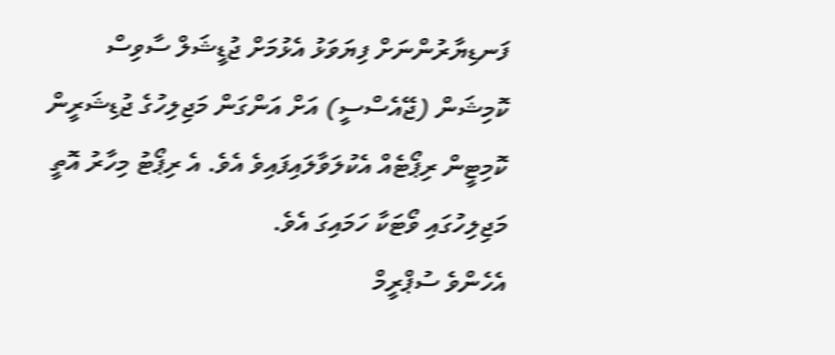ފަނޑިޔާރުންނަށް ފިޔަވަޅު އެޅުމަށް ޖުޑީޝަލް ސާވިސް ކޮމިޝަން (ޖޭއެސްސީ) އަށް އަންގަން މަޖިލިހުގެ ޖުޑިޝަރީން ކޮމިޓީން ރިޕޯޓެއް އެކުލަވާލައިފައިވެ އެވެ. އެ ރިޕޯޓު މިހާރު އޮތީ މަޖިލިހުގައި ވޯޓަކާ ހަމައިގަ އެވެ.
އެހެންވެ ސުޕްރީމް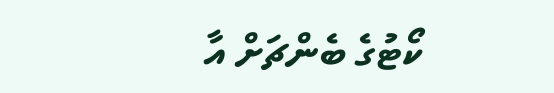ކޯޓުގެ ބެންޗަށް އާ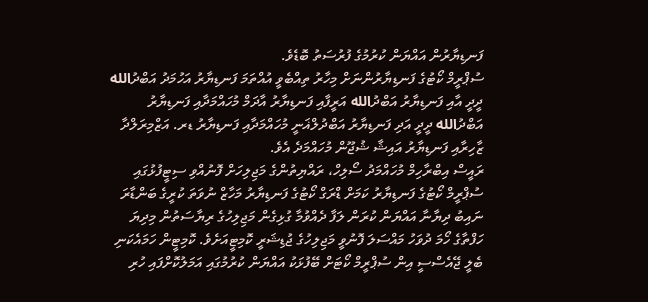ފަނޑިޔާރުން އައްޔަން ކުރުމުގެ ފުރުސަތު ބޮޑެވެ.
ސުޕްރީމް ކޯޓުގެ ފަނޑިޔާރުންނަށް މިހާރު ތިއްބެވީ އުއްތަމަ ފަނޑިޔާރު އަހުމަދު އަބްދުالله ދީދީ އާއި ފަނޑިޔާރު އަބްދުالله އަރީފާއި ފަނޑިޔާރު އާދަމް މުހައްމަދާއި ފަނޑިޔާރު އަބްދުالله ދީދީ އަދި ފަނޑިޔާރު އަބްދުލްޣަނީ މުހައްމަދާއި ފަނޑިޔާރު ޑރ. އަޒްމިރަލްދާ ޒާހިރާއި ފަނޑިޔާރު އައިޝާ ޝުޖޫން މުހައްމަދެ އެވެ.
ރައީސް އިބްރާހިމް މުހައްމަދު ސޯލިހް، ރައްޔިތުންގެ މަޖިލިހަށް ފޮނުއްވި ސިޓީފުޅުގައި ސުޕްރީމް ކޯޓުގެ ފަނޑިޔާރު ކަމަށް ޑްރަގް ކޯޓުގެ ފަނޑިޔާރު މަހާޒް ނުވަތަ ކުރީގެ ބަންޑާރަ ނައިބު ދިޔާނާ އައްޔަން ކުރަން ލަފާ ދެއްވުމާ ގުޅިގެން މަޖިލިހުގެ ރިޔާސަތުން މިދިޔަ ހަފްތާގެ ހޯމަ ދުވަހު މައްސަލަ ފޮނުވީ މަޖިލިހުގެ ޖުޑިޝަރީ ކޮމިޓީއަށެވެ. ކޮމިޓީން ހަމައެކަނި ބެލީ ޖޭއެސްސީ އިން ސުޕްރީމް ކޯޓަށް ބޭފުޅަކު އައްޔަން ކުރުމުގައި އަމަލުކޮށްފައި ހުރި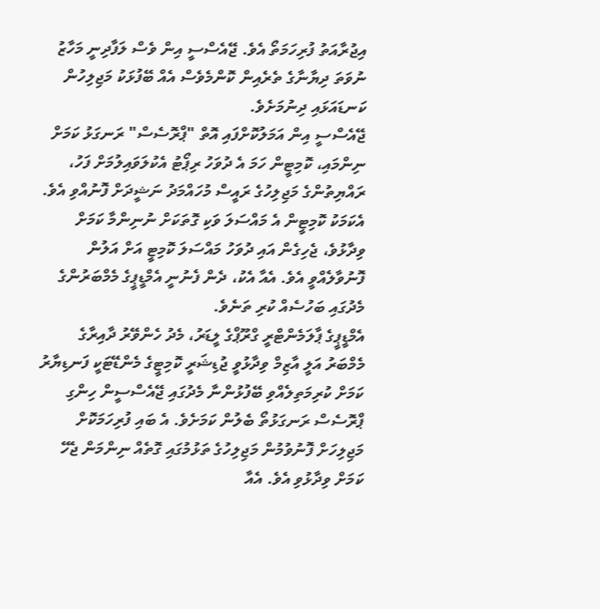އިޖުރާއަތު ފުރިހަމަތޯ އެވެ. ޖޭއެސްސީ އިން ވެސް ލަފާދިނީ މަހާޒު ނުވަތަ ދިޔާނާގެ ތެރެއިން ކޮންމެވެސް އެއް ބޭފުޅަކު މަޖިލިހުން ކަނޑައަޅައި ދިނުމަށެވެ.
ޖޭއެސްސީ އިން އަމަލުކޮށްފައި އޮތް "ޕްރޮސެސް" ރަނގަޅު ކަމަށް ނިންމައި، ކޮމިޓީން ހަމަ އެ ދުވަހު ރިޕޯޓު އެކުލަވައިލުމަށް ފަހު، ރައްޔިތުންގެ މަޖިލިހުގެ ރައީސް މުހައްމަދު ނަޝީދަށް ފޮނުއްވި އެވެ. އެކަމަކު ކޮމިޓީން އެ މައްސަލަ ވަކި ގޮތަކަށް ނުނިންމާ ކަމަށް ވިދާޅުވެ، ޖެހިގެން އައި ދުވަހު މައްސަލަ ކޮމިޓީ އަށް އަލުން ފޮނުވާލެއްވީ އެވެ. އެއާ އެކު، ދެން ފެނުނީ އެމްޑީޕީގެ މެމްބަރުންގެ މެދުގައި ބަހުސެއް ކުރި ތަނެވެ.
އެމްޑީޕީގެ ޕާލަމެންޓްރީ ގްރޫޕްގެ ލީޑަރު، މެދު ހެންވޭރު ދާއިރާގެ މެމްބަރު އަލީ އާޒިމް ވިދާޅުވީ ޖުޑިޝަރީ ކޮމިޓީގެ މެންޑޭޓަކީ ފަނޑިޔާރު ކަމަށް ކުރިމަތިލެއްވި ބޭފުޅުންނާ މެދުގައި ޖޭއެސްސީން ހިންގި ޕްރޮސެސް ރަނގަޅުތޯ ބެލުން ކަމަށެވެ. އެ ބައި ފުރިހަމަކޮށް މަޖިލިހަށް ފޮނުވުމުން މަޖިލިހުގެ ތަޅުމުގައި ގޮތެއް ނިންމަން ޖެހޭ ކަމަށް ވިދާޅުވި އެވެ. އެއާ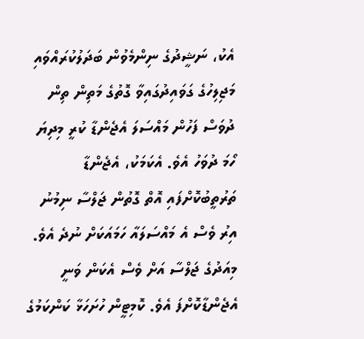އެކު، ނަޝީދުގެ ނިންމެވުން ބަދަލުކުރައްވައި މަޖިލިހުގެ ގަވައިދުގައިވާ ގޮތުގެ މަތިން ތިން ދުވަސް ފަހުން މައްސަލަ އެޖެންޑާ ކުރީ މިދިޔަ ހޯމަ ދުވަހު އެވެ. އެކަމަކު، އެޖެންޑާ ތަރުތީބުކޮށްފައި އޮތް ގޮތުން ޖަލްސާ ނިމުނު އިރު ވެސް އެ މައްސަލައާ ހަމައަކަށް ނުދެ އެވެ.
މިއަދުގެ ޖަލްސާ އަށް ވެސް އެކަން ވަނީ އެޖެންޑާކޮށްފަ އެވެ. ކޮމިޓީން ހުށަހަޅާ ކަންކަމުގެ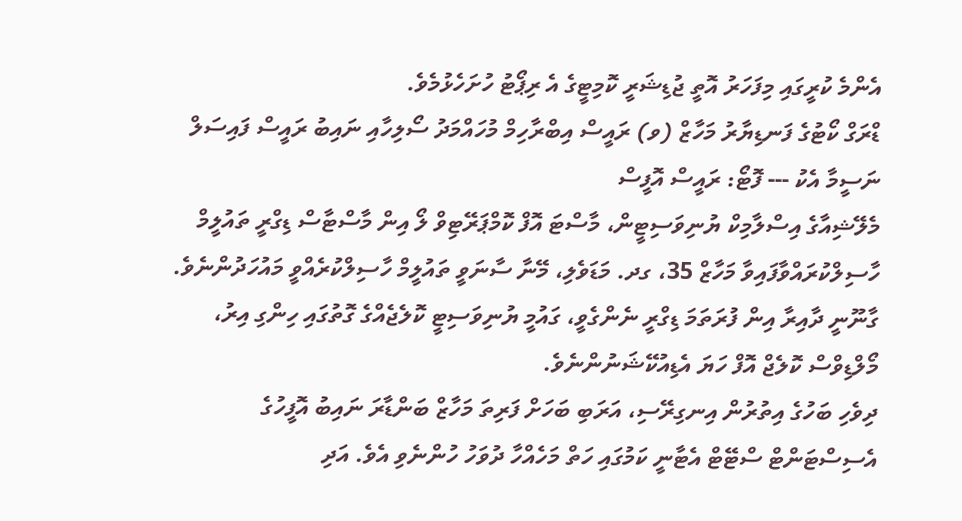އެންމެ ކުރީގައި މިފަހަރު އޮތީ ޖުޑިޝަރީ ކޮމިޓީގެ އެ ރިޕޯޓު ހުށަހެޅުމެވެ.
ޑްރަގް ކޯޓުގެ ފަނޑިޔާރު މަހާޒް (ވ) ރައީސް އިބްރާހިމް މުހައްމަދު ސޯލިހާއި ނައިބު ރައީސް ފައިސަލް ނަސީމާ އެކު --- ފޮޓޯ: ރައީސް އޮފީސް
މެލޭޝިއާގެ އިސްލާމިކް ޔުނިވަސިޓީން، މާސްޓަ އޮފް ކޮމްޕަރޭޓިވް ލޯ އިން މާސްޓާސް ޑިގްރީ ތައުލީމް ހާސިލްކުރައްވާފައިވާ މަހާޒް 35، ގދ. މަޑަވެލި، މޭނާ ސާނަވީ ތައުލީމް ހާސިލްކުރެއްވީ މައުހަދުންނެވެ. ގާނޫނީ ދާއިރާ އިން ފުރަތަމަ ޑިގްރީ ނެންގެވީ، ގައުމީ ޔުނިވަސިޓީ ކޮލެޖެއްގެ ގޮތުގައި ހިންގި އިރު، މޯލްޑިވްސް ކޮލެޖް އޮފް ހަޔަ އެޑިއުކޭޝަނުންނެވެ.
ދިވެހި ބަހުގެ އިތުރުން އިނގިރޭސި، އަރަބި ބަހަށް ފަރިތަ މަހާޒް ބަންޑާރަ ނައިބު އޮފީހުގެ އެސިސްޓަންޓް ސްޓޭޓް އެޓާނީ ކަމުގައި ހަތް މަހެއްހާ ދުވަހު ހުންނެވި އެވެ. އަދި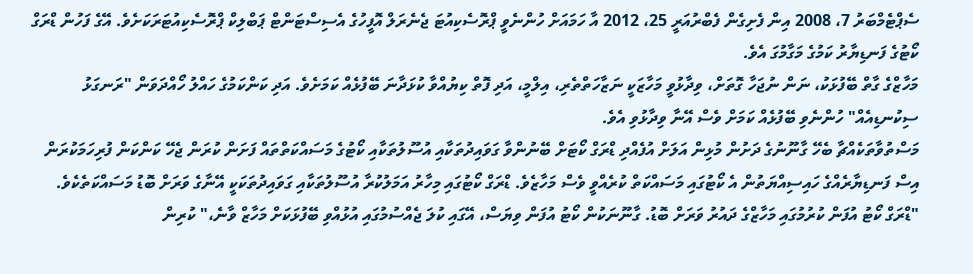ސެޕްޓެމްބަރު 7، 2008 އިން ފެށިގެން ފެބްރުއަރީ 25، 2012 އާ ހަމައަށް ހުންނެވީ ޕްރޮސެކިއުޓަ ޖެނެރަލް އޮފީހުގެ އެސިސްޓަންޓް ޕަބްލިކް ޕްރޮސެކިއުޓަރަކަށެވެ. އޭގެ ފަހުން ޑްރަގް ކޯޓުގެ ފަނޑިޔާރު ކަމުގެ މަގާމުގަ އެވެ.
މަހާޒްގެ ގާތް ބޭފުޅަކު، ނަން ނުޖަހާ ގޮތަށް، ވިދާޅުވީ މަހާޒަކީ ނަޒާހަތްތެރި، އިލްމީ، އަދި ފޮތް ކިޔުއްވާ ކުޅަދާނަ ބޭފުޅެއް ކަމަށެވެ. އަދި ކަންކަމުގެ ހައްލު ހޯއްދަވަން "ރަނގަޅު ސިކުނޑިއެއް" ހުންނެވި ބޭފުޅެއް ކަމަށް ވެސް އޭނާ ވިދާޅުވި އެވެ.
މަސްތުވާތަކެއްޗާ ބެހޭ ގާނޫނުގެ ދަށުން މުޅިން އަލަށް އުފެއްދި ޑްރަގް ކޯޓަށް ބޭނުންވާ ގަވައިދުތަކާއި އުސޫލުތަކާއި ކޯޓުގެ މަސައްކަތްތައް ފަށަން ކުރަން ޖެހޭ ކަންކަން ފުރިހަމަކުރަން އިސް ފަނޑިޔާރެއްގެ ހައިސިއްޔަތުން އެ ކޯޓުގައި މަސައްކަތް ކުރެއްވީ ވެސް މަހާޒެވެ. ޑްރަގް ކޯޓުގައި މިހާރު އަމަލުކުރާ އުސޫލުތަކާއި ގަވައިދުތަކަކީ އޭނާގެ ވަރަށް ބޮޑު މަސައްކަތެކެވެ.
"ޑްރަގް ކޯޓު އުފަން ކުރުމުގައި މަހާޒްގެ ދައުރު ވަރަށް ބޮޑު. ގާނޫނަކުން ކޯޓު އުފަން ވިޔަސް، އޭގައި ކުލަ ޖެއްސުމުގައި އުޅުއްވި ބޭފުޅަކަށް މަހާޒް ވާނެ،" ކުރިން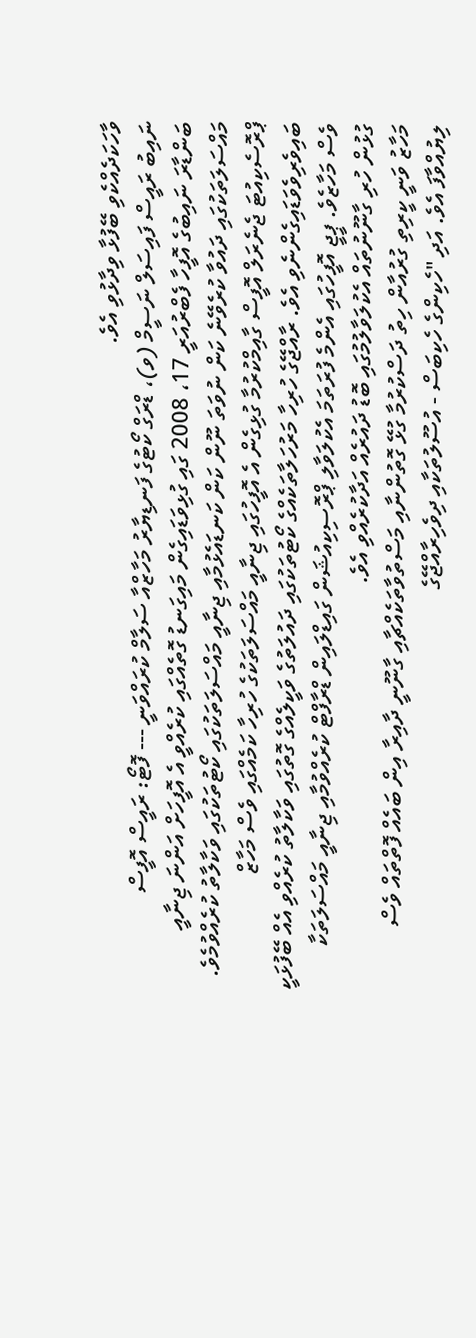ވާހަކަދެއްކެވި ބޭފުޅާ ވިދާޅުވި އެވެ.
ނައިބު ރައީސް ފައިސަލް ނަސީމް (ވ)، ޑްރަގް ކޯޓުގެ ފަނޑިޔާރު މަހާޒްއާ ސަލާމް ކުރައްވަނީ --- ފޮޓޯ: ރައީސް އޮފީސް
ބަންޑާރަ ނައިބުގެ އޮފީހާ ފެބްރުއަރީ 17، 2008 ގައި ގުޅިވަޑައިގެން މައިގަނޑު ގޮތެއްގައި ކުރެއްވީ އެ އޮފީހަށް އަންނަ ޖިނާއީ މައްސަލަތަކުގައި ދައުވާ ކުރެވޭނެ ކަން ނުވަތަ ނޫން ކަން ކަނޑައެޅުމާއި ޖިނާއީ މައްސަލަތަކުގައި ކޯޓުތަކުގައި ވަކާލާތު ކުރެއްވުމެވެ.
ޕްރޮސެކިއުޓަ ޖެނެރަލް އޮފީސް ގާއިމްކުރުމާ ގުޅިގެން އެ އޮފީހުގައި ޖިނާއީ މައްސަލަތަކުގެ ހުރިހާ ކަމެއްގައި ވެސް މަހާޒް ބައިވެރިވެވަޑައިގެންނެވި އެވެ. ރާއްޖޭގެ ހުރިހާ މަރުހަލާތަކެއްގެ ކޯޓުތަކުގައި ދައުލަތުގެ ވަކީލެއްގެ ގޮތުގައި ވަކާލާތު ކުރެއްވި އެއް ބޭފުޅަކީ ވެސް މަހާޒެވެ. ޕީޖީ އޮފީހުގައި އެންމެ ފުރަތަމަ އެކުލަވާލި ޕްރޮސިކިއުޝަން ގައިޑްލައިން ޑްރާފްޓް ކުރެއްވުމާއި ޖިނާއީ މައްސަލަތަކާ ގުޅުން ހުރި ގާނޫނުތައް އެކުލަވާލުމުގައި ބޮޑު ދައުރެއް އަދާކުރެއްވި އެވެ.
މަހާޒު ވަނީ ކީރިތި ގުރުއާން ހިތު ދަސްކުރުމާ ގުޅޭ ގޮތުންނާއި މަސްތުވާތަކެއްޗާއި ގާނޫނީ ދާއިރާ އިން ބައެއް ފޮތްތައް ވެސް ލިޔުއްވާފަ އެވެ. އަދި "ހެކިންގެ ހެކިބަސް - އުސޫލުތަކާއި ދިވެހިރާއްޖޭގެ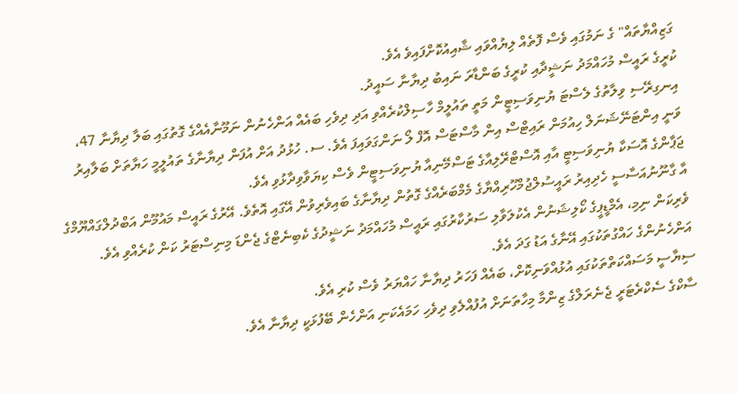ގަޒިއްޔާތައް" ގެ ނަމުގައި ވެސް ފޮތެއް ލިޔުއްވައި ޝާއިއުކޮށްފައިވެ އެވެ.
ކުރީގެ ރައީސް މުހައްމަދު ނަޝީދާއި ކުރީގެ ބަންޑާރަ ނައިބު ދިޔާނާ ސައީދު.
އިނގިރޭސި ވިލާތުގެ ލެސްޓަ ޔުނިވަސިޓީން މަތީ ތައުލީމް ހާސިލްކުރެއްވި އަދި ދިވެހި ބައެއް އަންހެނުން ނަމޫނާއެއްގެ ގޮތުގައި ބަލާ ދިޔާނާ 47، ވަނީ އިންޓަނޭޝަނަލް ހިއުމަން ރައިޓްސް އިން މާސްޓަސް އޮފް ލޯ ނަންގަވައިފަ އެވެ. ސ. ހުޅުދު އަށް އުފަން ދިޔާނާގެ ތައުލީމީ ހަޔާތަށް ބަލާއިރު ޖަޕާންގެ އޮސަކާ ޔުނިވަސިޓީ އާއި އޮސްޓްރޭލިއާގެ ޓަސްމޭނިއާ ޔުނިވަސިޓީން ވެސް ކިޔަވާވިދާޅުވި އެވެ.
އާ ގާނޫނުއަސާސީ ހެދިއިރު ރައީސުލްޖުމްހޫރިއްޔާގެ މެމްބަރެއްގެ ގޮތުން ދިޔާނާގެ ބައިވެރިވުން އޭގައި އޮތެވެ. އޭރުގެ ރައީސް މައުމޫން އަބްދުލްގައްޔޫމްގެ ވެރިކަން ނިމި، އެމްޑީޕީގެ ކޯލިޝަނުން އެކުލަވާލި ސަރުކާރުގައި ރައީސް މުހައްމަދު ނަޝީދުގެ ކެބިނެޓްގެ ޖެންޑަ މިނިސްޓަރު ކަން ކުރެއްވި އެވެ. އަންހެނުންގެ ހައްގުތަކުގައި އޭނާގެ އަޑު ގަދަ އެވެ.
ސިޔާސީ މަސައްކަތްތަކުގައި އުޅުއްވަނިކޮށް، ބައެއް ފަހަރު ދިޔާނާ ހައްޔަރު ވެސް ކުރި އެވެ.
ސާކްގެ ސެކްރެޓަރީ ޖެނެރަލްގެ ޒިންމާ މިހާތަނަށް އުފުއްލެވި ދިވެހި ހަމައެކަނި އަންހެން ބޭފުޅަކީ ދިޔާނާ އެވެ.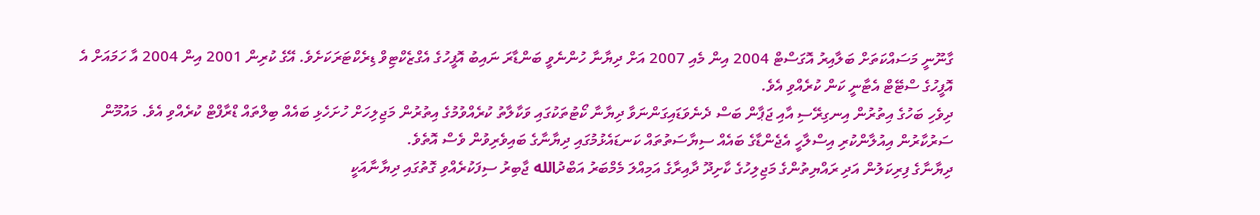ގާނޫނީ މަސައްކަތަށް ބަލާއިރު އޮގަސްޓް 2004 އިން މެއި 2007 އަށް ދިޔާނާ ހުންނެވީ ބަންޑާރަ ނައިބު އޮފީހުގެ އެގްޒެކްޓިވް ޑިރެކްޓަރަކަށެވެ. އޭގެ ކުރިން 2001 އިން 2004 އާ ހަމައަށް އެ އޮފީހުގެ ސްޓޭޓް އެޓާނީ ކަން ކުރެއްވި އެވެ.
ދިވެހި ބަހުގެ އިތުރުން އިނގިރޭސި އާއި ޖަޕާން ބަސް ދެނެވަޑައިގަންނަވާ ދިޔާނާ ކޯޓުތަކުގައި ވަކާލާތު ކުރެއްވުމުގެ އިތުރުން މަޖިލިހަށް ހުށަހެޅި ބައެއް ބިލްތައް ޑްރާފްޓް ކުރެއްވި އެވެ. މައުމޫން ސަރުކާރުން އިއުލާންކުރި އިސްލާހީ އެޖެންޑާގެ ބައެއް ސިޔާސަތުތައް ކަނޑައެޅުމުގައި ދިޔާނާގެ ބައިވެރިވުން ވެސް އޮތެވެ.
ދިޔާނާގެ ފިރިކަލުން އަދި ރައްޔިތުންގެ މަޖިލިހުގެ ކާށިދޫ ދާއިރާގެ އަމިއްލަ މެމްބަރު އަބްދުالله ޖާބިރު ސިފަކުރެއްވި ގޮތުގައި ދިޔާނާއަކީ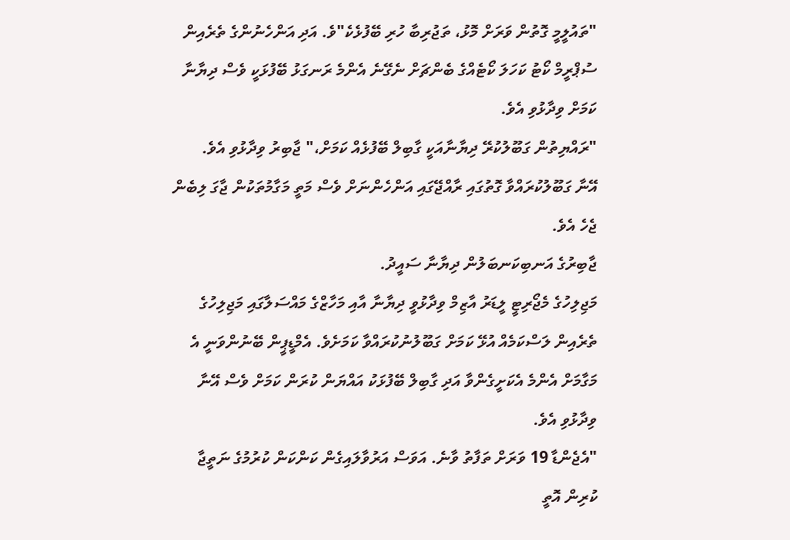"ތައުލީމީ ގޮތުން ވަރަށް މޮޅު، ތަޖުރިބާ ހުރި ބޭފުޅެކެ"ވެ. އަދި އަންހެނުންގެ ތެރެއިން ސުޕްރީމް ކޯޓު ކަހަލަ ކޯޓެއްގެ ބެންޗަށް ނެގޭނެ އެންމެ ރަނގަޅު ބޭފުޅަކީ ވެސް ދިޔާނާ ކަމަށް ވިދާޅުވި އެވެ.
"ރައްޔިތުން ގަބޫލުކުރޭ ދިޔާނާއަކީ ގާބިލް ބޭފުޅެއް ކަމަށް،" ޖާބިރު ވިދާޅުވި އެވެ.
އޭނާ ގަބޫލުކުރައްވާ ގޮތުގައި ރާއްޖޭގައި އަންހެންނަށް ވެސް މަތީ މަގާމުތަކުން ޖާގަ ލިބެން ޖެހެ އެވެ.
ޖާބިރުގެ އަނބިކަނބަލުން ދިޔާނާ ސައީދު.
މަޖިލިހުގެ މެޖޯރިޓީ ލީޑަރު އާޒިމް ވިދާޅުވީ ދިޔާނާ އާއި މަހާޒްގެ މައްސަލާގައި މަޖިލިހުގެ ތެރެއިން ލަސްކަމެއް އުޅޭ ކަމަށް ގަބޫލުނުކުރައްވާ ކަމަށެވެ. އެމްޑީޕީން ބޭނުންވަނީ އެ މަގާމަށް އެންމެ އެކަށީގެންވާ އަދި ގާބިލް ބޭފުޅަކު އައްޔަން ކުރަން ކަމަށް ވެސް އޭނާ ވިދާޅުވި އެވެ.
"އެޖެންޑާ 19 ވަރަށް ތަފާތު ވާނެ. އަވަސް އަރުވާލައިގެން ކަންކަން ކުރުމުގެ ނަތީޖާ ކުރިން އޮތީ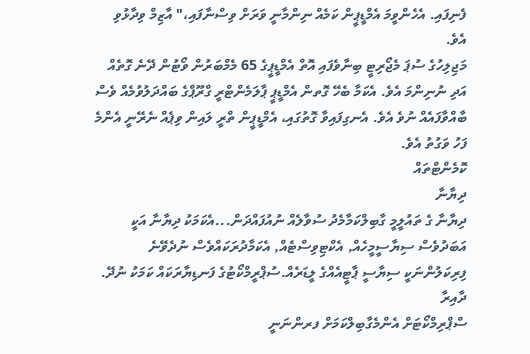ފެނިފައި. އެހެންވީމަ އެމްޑީޕީން ކަމެއް ނިންމާނީ ވަރަށް ވިސްނާފައި،" އާޒިމް ވިދާޅުވި އެވެ.
މަޖިލިހުގެ ސުޕަ މެޖޯރިޓީ ބިނާވެފައި އޮތް އެމްޑީޕީގެ 65 މެމްބަރުން ވޯޓުން ދޭނެ ގޮތެއް އަދި ނުނިންމަ އެވެ. އެކަމާ ބެހޭ ގޮތން އެމްޑީޕީ ޕާލަމެންޓްރީ ގްރޫޕްގެ ބައްދަލުވުމެއް ވެސް ބާއްވާފައެއް ނުވެ އެވެ. އެނގިފައިވާ ގޮތުގައި، އެމްޑީޕީން ތްރީ ލައިން ވިޕެއް ނެރޭނީ އެންމެ ފަހު ވަގުތު އެވެ.
ކޮމެންޓްތައް
ދިޔާނާ
ދިޔާނާ ގެ ތައުލީމީ ގާބިލްކަމާމެދު ސުވާލެއް ނުއުފައްދަން...އެކަމަކު ދިޔާނާ އަކީ އަބަދުވެސް ސިޔާސީމީހެއް, އެކްޓިވިސްޓެއް, އެކަމާދުރަކައްވެސް ނުދެވޭނެ ފިރިކަލުންނަކީ ސިޔާސީ ޕާޓީއެއްގެ ލީޑަރެއް.ސުޕްރީމްކޯޓުގެ ފަނޑިޔާރަކައް ކަމަކު ނުދޭ.
ދާއިރާ
ސްޕްރިމްކޯޓަށް އެންމެގާބިލްކަމަށް ފރންނަނީ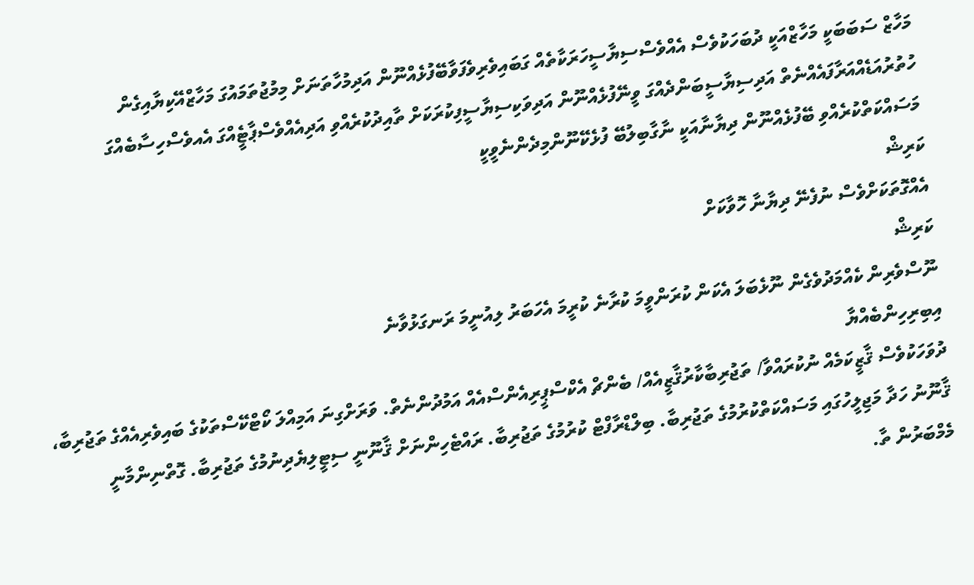މަހާޒް ސަބަބަކީ މަހާޒްއަކީ ދުބަހަކުވެސް އެއްވެސްސިޔާސީހަރަކާތެއް ގަބައިވެރިވެފަވާބޭފުޅެއްނޫން އަދިމުހާތަނަށް މިމުޖުތަމައުގަ މަހާޒްއޭކިޔާއިގެން ހުތުރުއަޑެއްއަރާފައެއްނެތް އަދިސިޔާސީބަންދެއްގަ ވީނޭފުޅެއްނޫން އަދިވަކިސިޔާސީފިކުރަކަށް ތާއިދުކުރެއްވި އަދިއެއްވެސްޕާޓީެއްގަ އެއވެސްހިސާބެއްގަ މަސައްކަތްކުރެއްވި ބޭފުޅެއްނޫން ދިޔާނާއަކީ ނާގާބިލުބޭ ފުޅެކޭނޫންމިދެންނެވީކީ
ކަރިޝް
އެއްގޮތަކަށްވެސް ނުފެނޭ ދިޔާނާ ހޮވާކަށް
ކަރިޝް
ނޫސްވެރިން ކެއްމަދުވެގެން ނޫޅެބަލަ އެކަން ކުރަންވީމަ ކުރާނެ ކުރީމަ އެހަބަރު ލިއުނީމަ ރަނގަޅުވާނެ
އިބިރިހިންބެއްޔާ
ދުވަހަކުވެސް ޤާޒީކަމެއް ނުކުރައްވާ/ ތަޖުރިބާކާރުޤާޒީއެއް/ ބެންޗް އެކްސްޕީރިއެންސްއެއް އަމުދުންނެތް. ވަރަށްގިނަ އަމިއްލަ ކޯޓްކޭސްތަކުގެ ބައިވެރިއެއްގެ ތަޖުރިބާ، ޤާނޫނު ހަދާ މަޖިލީހުގައި މަސައްކަތްކުރުމުގެ ތަޖުރިބާ. ބިލްޑްރާފްޓް ކުރުމުގެ ތަޖުރިބާ. ރައްޓެހިންނަށް ޤާނޫނީ ސިޓީލިޔެދިނުމުގެ ތަޖުރިބާ. ގޮތްނިންމާނީ މެމްބަރުން ތާ.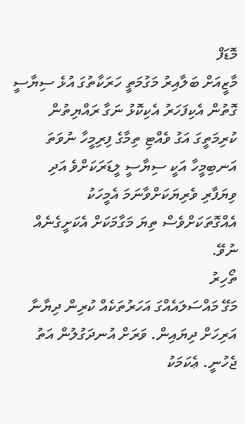މޮޑަފް
މާޒީއަށް ބަލާއިރު މަގުމަތީ ހަރަކާތުގަ އުޅެ ސިޔާސީ ގޮތުން އެކިފަހަރު އެކިކޮޅު ނަގާ ރައްޔިތުން ކުރިމަތީގަ އަގު ވެއްޓި ތިމާގެ ފިރިމީހާ ނުވަތަ އަނބިމީހާ އަކީ ސިޔާސީ ލީޑަރަކަށްވެ އަދި ވިޔަފާރި ވެރިޔަކަށްވާނަމަ އެމީހަކު އެއްގޮތަކަށްވެސް ތިޔަ މަގާމަކަށް އެކަށީގެނެއް ނުވޭ.
ތޯހިރު
މަގޭ މައްސަލައެއްގަ އަހަރުތަކެއް ކުރިން ދިޔާނާ އަރިހަށް ދިޔައިން. ވަރަށް އުނދަގުލުން އަތު ޖެހުނީ. ޢެކަމަކު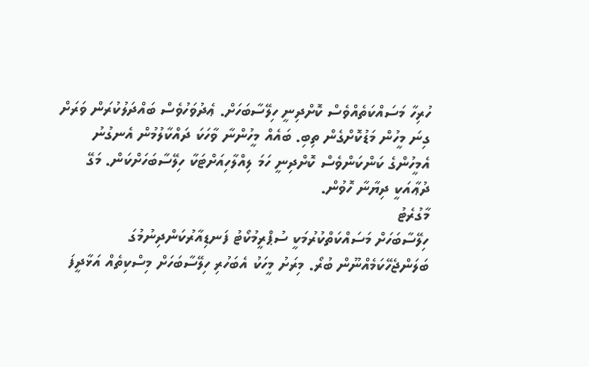ހުރިހާ މަސައްކަތެއްވެސް ކޮށްދިނީ ހިލޭސާބަހަށް. ޢެދުވަހުވެސް ބައްދަލުކުރަން ވަރަށް ގިނަ މީހުން މަޑުކޮށްގެން ތިބި. ބައެއް މީހުންނާ ވާހަކަ ދައްކާލުމުން އެނގުނު އެމީހުންގެ ކަންކަންވެސް ކޮށްދިނީ ހަމަ ލިއްލާހިއަށްޓަކާ ހިލޭސާބަހަށްކަން. މަގޭ ދުޢާއަކީ ދިޔާނާ ހޮވުން.
މާގުރެޓު
ހިލޭސާބަހަށް މަސައްކަތްކުރުމަކީ ސުޕްރީމުކޯޓު ފަނޑިއާރުކަންދިނުމުގަ ބަލަންޖެހޭކަމެއްނޫން ބުރޯ. މިރަށު މީހަކު އެބަހުރި ހިލޭސާބަހަށް މިސްކިތެއް އަޅާދީފަ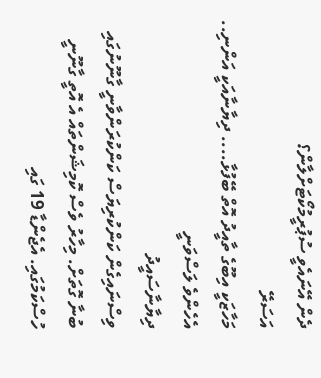ދެން އޭނައެވީ ސުޕުރީމުކޯޓަށްލާން؟
އަސަރޭ
މަހާޒަކީ އިބޫގެ ތާއީދު އޮތް ބޭފުޅާ.... ދިޔާނާއަކީ އަންނި.. އެހެންވެ ލަސްވަނީ
ދިޔާނާސައީދު
ވިސްނައިގެން ކަންކުރިޔަސް ކަންކުރަންވާނީ ގާނޫނުގައި ބުނާ ގޮތަށް. މިހާރު ވެސް ކޮމިޝަންތައް އެ އޮތީ ގާނޫނީ ހުސްކަމުގައި. އެޖެންޑާ 19 ގައި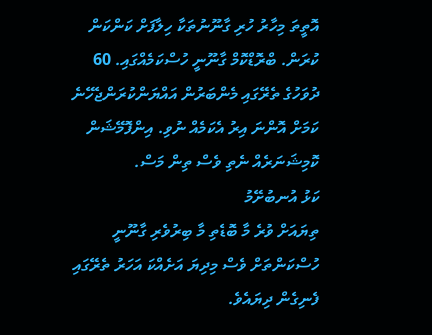އޮތީތަ މިހާރު ހުރި ގާނޫނުތަކާ ހިލާފަށް ކަންކަން ކުރަން. ބްރޮޑްކޮމް ގާނޫނީ ހުސްކަމެއްގައި. 60 ދުވަހުގެ ތެރޭގައި މެންބަރުން އައްޔަންކުރަންޖެހޭނެ ކަމަށް އޮންނަ އިރު އެކަމެއް ނުވި. އިންފޮމޭޝަން ކޮމިޝަނަރެއް ނެތި ވެސް ތިން މަސް.
ކަޅު އުނބުށޭމު
ތިޔައަށް ވުރެ މާ ބޮޑެތި މާ ބިރުވެރި ގާނޫނީ ހުސްކަންތަށް ވެސް މިދިޔަ އަށެއްކަ އަހަރު ތެރޭގައި ފެނިގެން ދިޔައެވެ.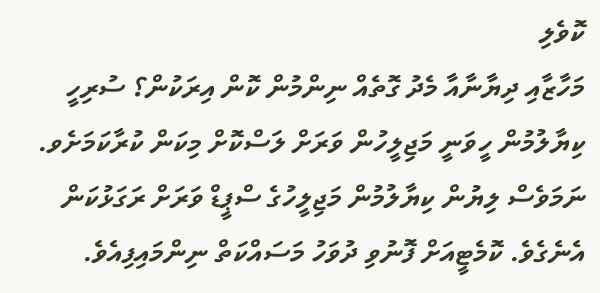ކޮވެލި
މަހާޒާއި ދިޔާނާއާ މެދު ގޮތެއް ނިންމުން ކޮން އިރަކުން؟ ސުރިހީ ކިޔާލުމުން ހީވަނީ މަޖިލީހުން ވަރަށް ލަސްކޮށް މިކަން ކުރާކަމަށެވ. ނަމަވެސް ލިޔުން ކިޔާލުމުން މަޖިލީހުގެ ސްޕީޑް ވަރަށް ރަގަޅުކަން އެނެގެވެ. ކޮމެޓީއަށް ފޮނުވި ދުވަހު މަސައްކަތް ނިންމައިފިއެވެ.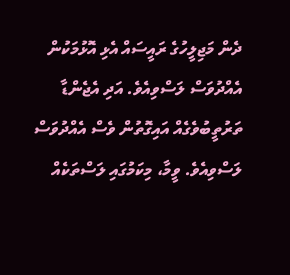ދެން މަޖިލީހުގެ ރައީސައް އެޅި އޮޅުމަކުން އެއްދުވަސް ލަސްވިއެވެ. އަދި އެޖެންޑާ ތަރުތީބުވެގެއް އައިގޮތުން ވެސް އެއްދުވަސް ލަސްވިއެވެ. ވީމާ، މިކަމުގައި ލަސްތަކެއް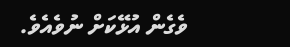ވެގެން އުޅޭކަށް ނުވެއެވެ.